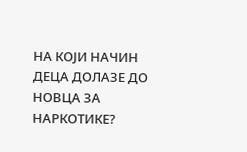НА КОЈИ НАЧИН ДЕЦА ДОЛАЗЕ ДО НОВЦА ЗА НАРКОТИКЕ?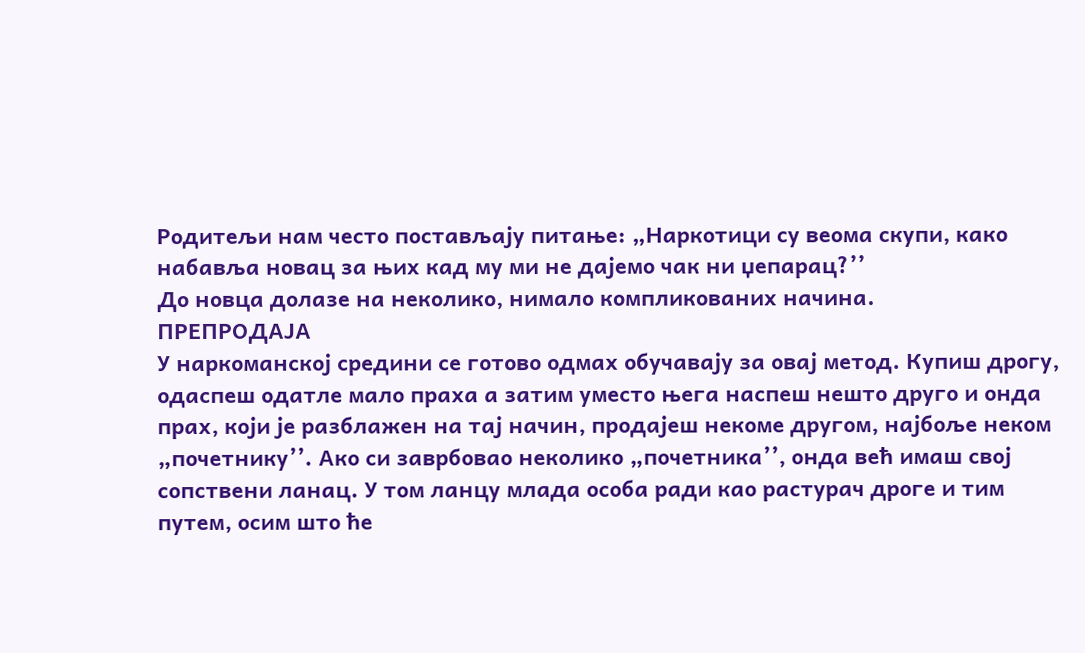Родитељи нам често постављају питање: „Наркотици су веома скупи, како набавља новац за њих кад му ми не дајемо чак ни џепарац?’’
До новца долазе на неколико, нимало компликованих начина.
ПРЕПРОДАЈА
У наркоманској средини се готово одмах обучавају за овај метод. Купиш дрогу, одаспеш одатле мало праха а затим уместо њега наспеш нешто друго и онда прах, који је разблажен на тај начин, продајеш некоме другом, најбоље неком „почетнику’’. Ако си заврбовао неколико „почетника’’, онда већ имаш свој сопствени ланац. У том ланцу млада особа ради као растурач дроге и тим путем, осим што ће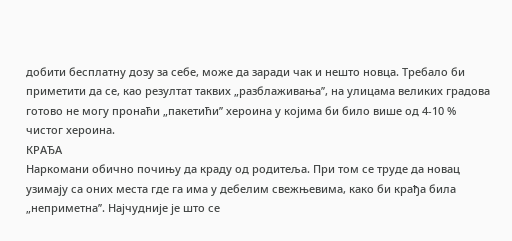добити бесплатну дозу за себе, може да заради чак и нешто новца. Требало би приметити да се, као резултат таквих „разблаживања’’, на улицама великих градова готово не могу пронаћи „пакетићи’’ хероина у којима би било више од 4-10 % чистог хероина.
КРАЂА
Наркомани обично почињу да краду од родитеља. При том се труде да новац узимају са оних места где га има у дебелим свежњевима, како би крађа била „неприметна’’. Најчудније је што се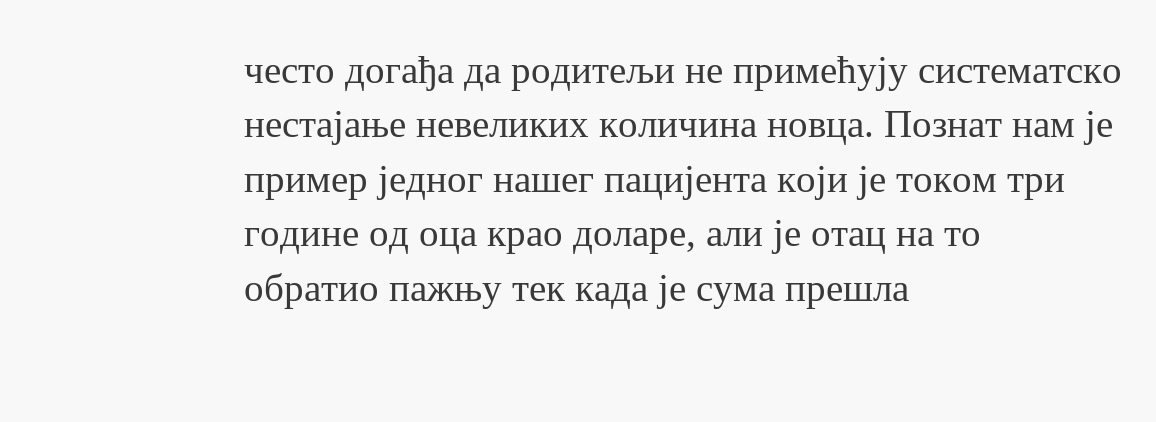често догађа да родитељи не примећују систематско нестајање невеликих количина новца. Познат нам је пример једног нашег пацијента који је током три године од оца крао доларе, али је отац на то обратио пажњу тек када је сума прешла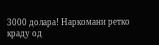3000 долара! Наркомани ретко краду од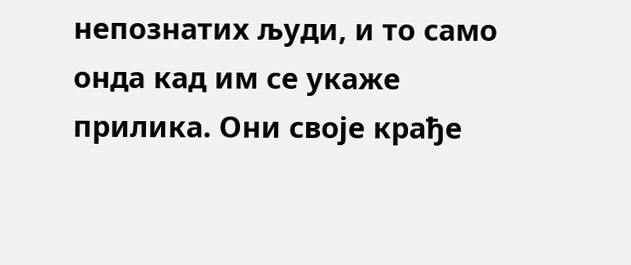непознатих људи, и то само онда кад им се укаже прилика. Они своје крађе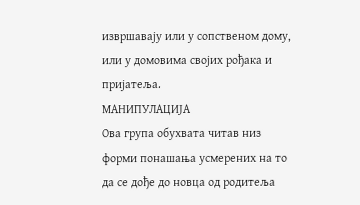извршавају или у сопственом дому, или у домовима својих рођака и пријатеља.
МАНИПУЛАЦИЈА
Ова група обухвата читав низ форми понашања усмерених на то да се дође до новца од родитеља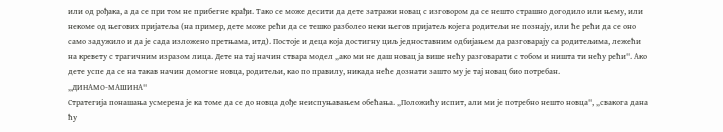или од рођака, а да се при том не прибегне крађи. Тако се може десити да дете затражи новац с изговором да се нешто страшно догодило или њему, или некоме од његових пријатеља (на пример, дете може рећи да се тешко разболео неки његов пријатељ којега родитељи не познају, или ће рећи да се оно само задужило и да је сада изложено претњама, итд). Постоје и деца која достигну циљ једноставним одбијањем да разговарају са родитељима, лежећи на кревету с трагичним изразом лица. Дете на тај начин ствара модел „ако ми не даш новац ја више нећу разговарати с тобом и ништа ти нећу рећи''. Ако дете успе да се на такав начин домогне новца, родитељи, као по правилу, никада неће дознати зашто му је тај новац био потребан.
„ДИНАМО-МАШИНА''
Стратегија понашања усмерена је ка томе да се до новца дође неиспуњавањем обећања. „Положићу испит, али ми је потребно нешто новца'', „свакога дана ћу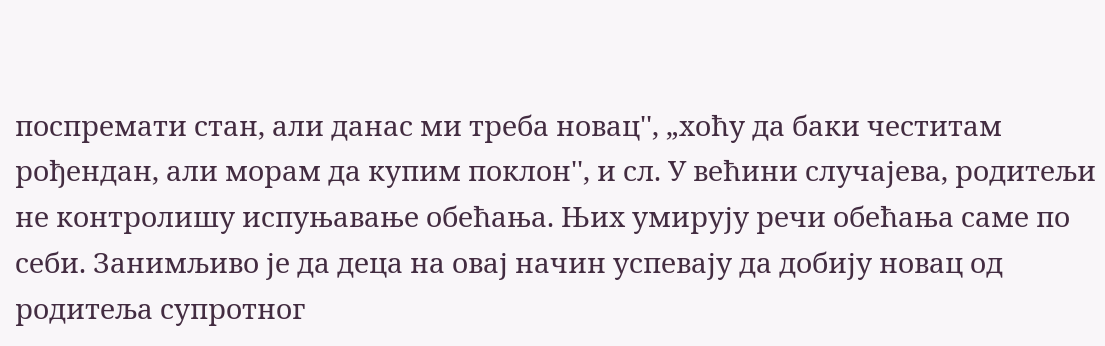поспремати стан, али данас ми треба новац'', „хоћу да баки честитам рођендан, али морам да купим поклон'', и сл. У већини случајева, родитељи не контролишу испуњавање обећања. Њих умирују речи обећања саме по себи. Занимљиво је да деца на овај начин успевају да добију новац од родитеља супротног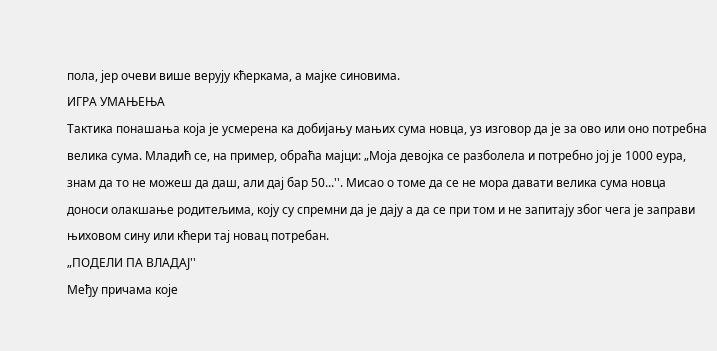пола, јер очеви више верују кћеркама, а мајке синовима.
ИГРА УМАЊЕЊА
Тактика понашања која је усмерена ка добијању мањих сума новца, уз изговор да је за ово или оно потребна велика сума. Младић се, на пример, обраћа мајци: „Моја девојка се разболела и потребно јој је 1000 еура, знам да то не можеш да даш, али дај бар 50...''. Мисао о томе да се не мора давати велика сума новца доноси олакшање родитељима, коју су спремни да је дају а да се при том и не запитају због чега је заправи њиховом сину или кћери тај новац потребан.
„ПОДЕЛИ ПА ВЛАДАЈ''
Међу причама које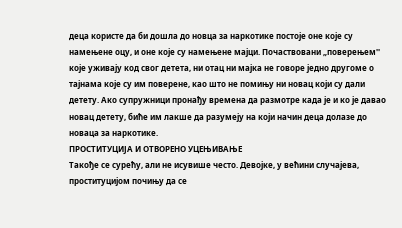деца користе да би дошла до новца за наркотике постоје оне које су намењене оцу, и оне које су намењене мајци. Почаствовани „поверењем'' које уживају код свог детета, ни отац ни мајка не говоре једно другоме о тајнама које су им поверене, као што не помињу ни новац који су дали детету. Ако супружници пронађу времена да размотре када је и ко је давао новац детету, биће им лакше да разумеју на који начин деца долазе до новаца за наркотике.
ПРОСТИТУЦИЈА И ОТВОРЕНО УЦЕЊИВАЊЕ
Tакође се сурећу, али не исувише често. Девојке, у већини случајева, проституцијом почињу да се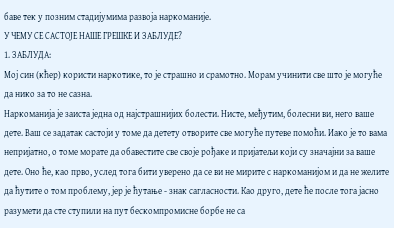баве тек у позним стадијумима развоја наркоманије.
У ЧЕМУ СЕ САСТОЈЕ НАШЕ ГРЕШКЕ И ЗАБЛУДЕ?
1. ЗАБЛУДА:
Мој син (кћер) користи наркотике, то је страшно и срамотно. Морам учинити све што је могуће да нико за то не сазна.
Наркоманија је заиста једна од најстрашнијих болести. Нисте, међутим, болесни ви, него ваше дете. Ваш се задатак састоји у томе да детету отворите све могуће путеве помоћи. Иако је то вама непријатно, о томе морате да обавестите све своје рођаке и пријатељи који су значајни за ваше дете. Оно ће, као прво, услед тога бити уверено да се ви не мирите с наркоманијом и да не желите да ћутите о том проблему, јер је ћутање - знак сагласности. Као друго, дете ће после тога јасно разумети да сте ступили на пут бескомпромисне борбе не са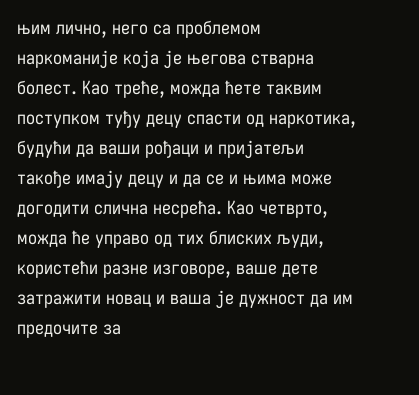њим лично, него са проблемом наркоманије која је његова стварна болест. Као треће, можда ћете таквим поступком туђу децу спасти од наркотика, будући да ваши рођаци и пријатељи такође имају децу и да се и њима може догодити слична несрећа. Као четврто, можда ће управо од тих блиских људи, користећи разне изговоре, ваше дете затражити новац и ваша је дужност да им предочите за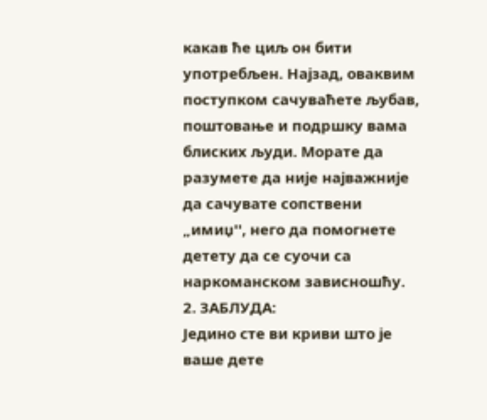какав ће циљ он бити употребљен. Најзад, оваквим поступком сачуваћете љубав, поштовање и подршку вама блиских људи. Морате да разумете да није најважније да сачувате сопствени „имиџ'', него да помогнете детету да се суочи са наркоманском зависношћу.
2. ЗАБЛУДА:
Једино сте ви криви што је ваше дете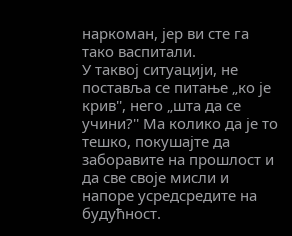наркоман, јер ви сте га тако васпитали.
У таквој ситуацији, не поставља се питање „ко је крив'', него „шта да се учини?'' Ма колико да је то тешко, покушајте да заборавите на прошлост и да све своје мисли и напоре усредсредите на будућност.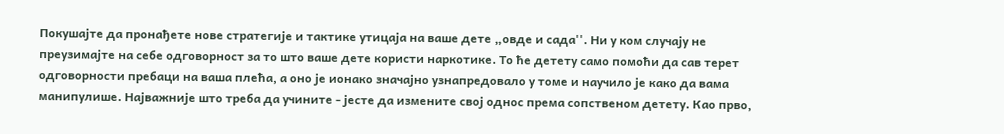Покушајте да пронађете нове стратегије и тактике утицаја на ваше дете „овде и сада''. Ни у ком случају не преузимајте на себе одговорност за то што ваше дете користи наркотике. То ће детету само помоћи да сав терет одговорности пребаци на ваша плећа, а оно је ионако значајно узнапредовало у томе и научило је како да вама манипулише. Најважније што треба да учините - јесте да измените свој однос према сопственом детету. Као прво,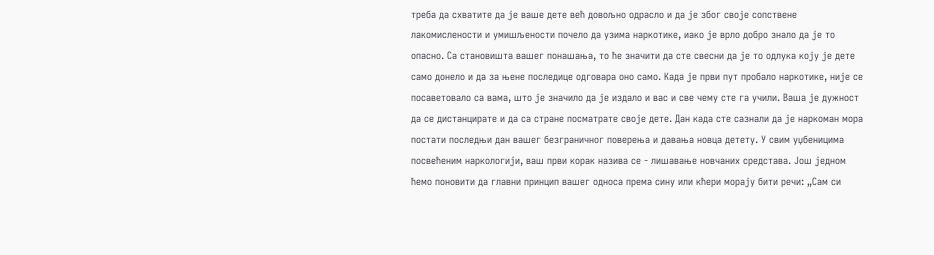треба да схватите да је ваше дете већ довољно одрасло и да је због своје сопствене лакомислености и умишљености почело да узима наркотике, иако је врло добро знало да је то опасно. Са становишта вашег понашања, то ће значити да сте свесни да је то одлука коју је дете само донело и да за њене последице одговара оно само. Када је први пут пробало наркотике, није се посаветовало са вама, што је значило да је издало и вас и све чему сте га учили. Ваша је дужност да се дистанцирате и да са стране посматрате своје дете. Дан када сте сазнали да је наркоман мора постати последњи дан вашег безграничног поверења и давања новца детету. У свим уџбеницима посвећеним наркологији, ваш први корак назива се - лишавање новчаних средстава. Још једном ћемо поновити да главни принцип вашег односа према сину или кћери морају бити речи: „Сам си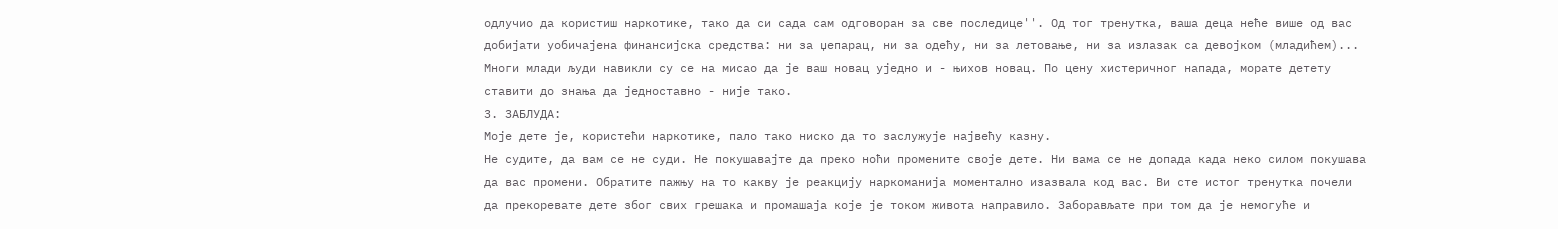одлучио да користиш наркотике, тако да си сада сам одговоран за све последице''. Од тог тренутка, ваша деца неће више од вас добијати уобичајена финансијска средства: ни за џепарац, ни за одећу, ни за летовање, ни за излазак са девојком (младићем)... Многи млади људи навикли су се на мисао да је ваш новац уједно и - њихов новац. По цену хистеричног напада, морате детету ставити до знања да једноставно - није тако.
3. ЗАБЛУДА:
Моје дете је, користећи наркотике, пало тако ниско да то заслужује највећу казну.
Не судите, да вам се не суди. Не покушавајте да преко ноћи промените своје дете. Ни вама се не допада када неко силом покушава да вас промени. Обратите пажњу на то какву је реакцију наркоманија моментално изазвала код вас. Ви сте истог тренутка почели да прекоревате дете због свих грешака и промашаја које је током живота направило. Заборављате при том да је немогуће и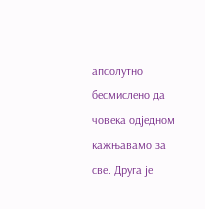апсолутно бесмислено да човека одједном кажњавамо за све. Друга је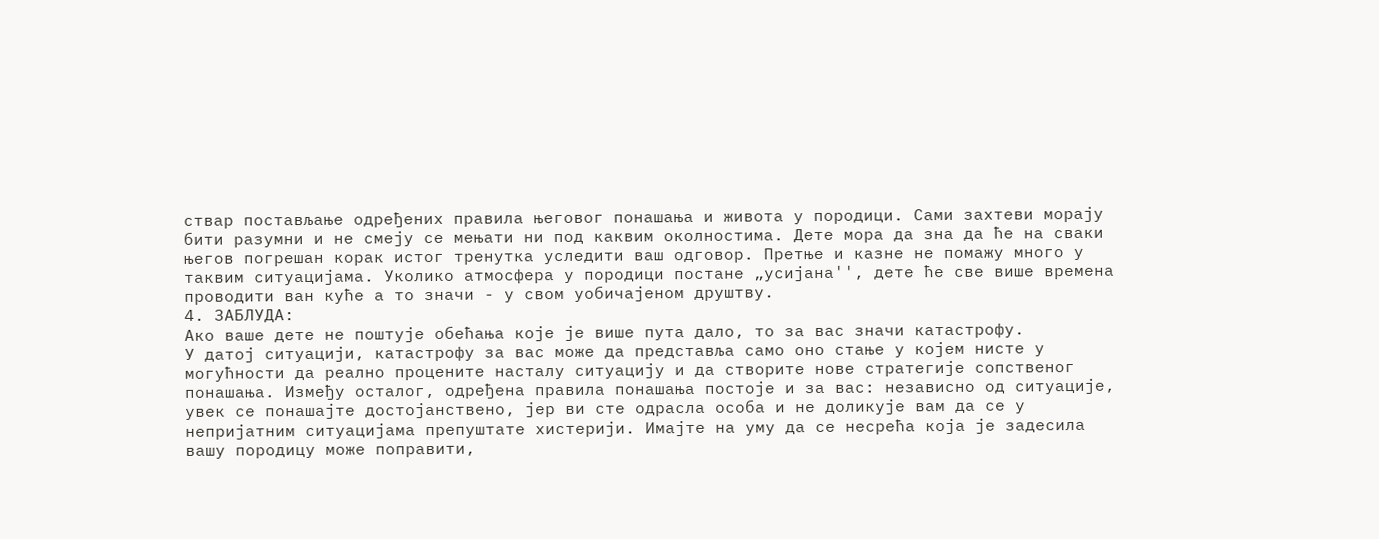ствар постављање одређених правила његовог понашања и живота у породици. Сами захтеви морају бити разумни и не смеју се мењати ни под каквим околностима. Дете мора да зна да ће на сваки његов погрешан корак истог тренутка уследити ваш одговор. Претње и казне не помажу много у таквим ситуацијама. Уколико атмосфера у породици постане „усијана'', дете ће све више времена проводити ван куће а то значи - у свом уобичајеном друштву.
4. ЗАБЛУДА:
Ако ваше дете не поштује обећања које је више пута дало, то за вас значи катастрофу.
У датој ситуацији, катастрофу за вас може да представља само оно стање у којем нисте у могућности да реално процените насталу ситуацију и да створите нове стратегије сопственог понашања. Између осталог, одређена правила понашања постоје и за вас: независно од ситуације, увек се понашајте достојанствено, јер ви сте одрасла особа и не доликује вам да се у непријатним ситуацијама препуштате хистерији. Имајте на уму да се несрећа која је задесила вашу породицу може поправити,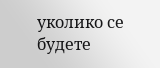уколико се будете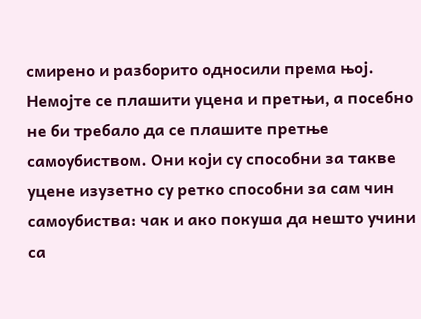смирено и разборито односили према њој. Немојте се плашити уцена и претњи, а посебно не би требало да се плашите претње самоубиством. Они који су способни за такве уцене изузетно су ретко способни за сам чин самоубиства: чак и ако покуша да нешто учини са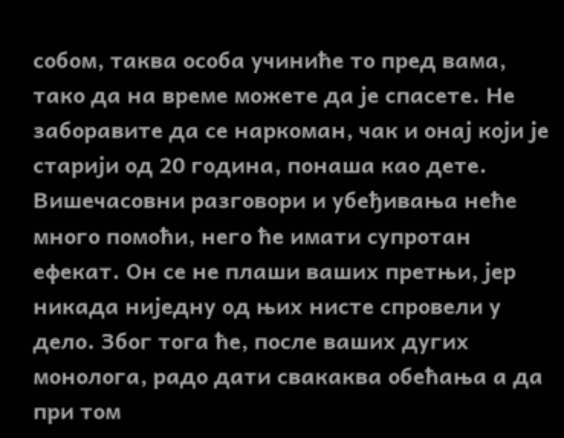собом, таква особа учиниће то пред вама, тако да на време можете да је спасете. Не заборавите да се наркоман, чак и онај који је старији од 20 година, понаша као дете. Вишечасовни разговори и убеђивања неће много помоћи, него ће имати супротан ефекат. Он се не плаши ваших претњи, јер никада ниједну од њих нисте спровели у дело. Због тога ће, после ваших дугих монолога, радо дати свакаква обећања а да при том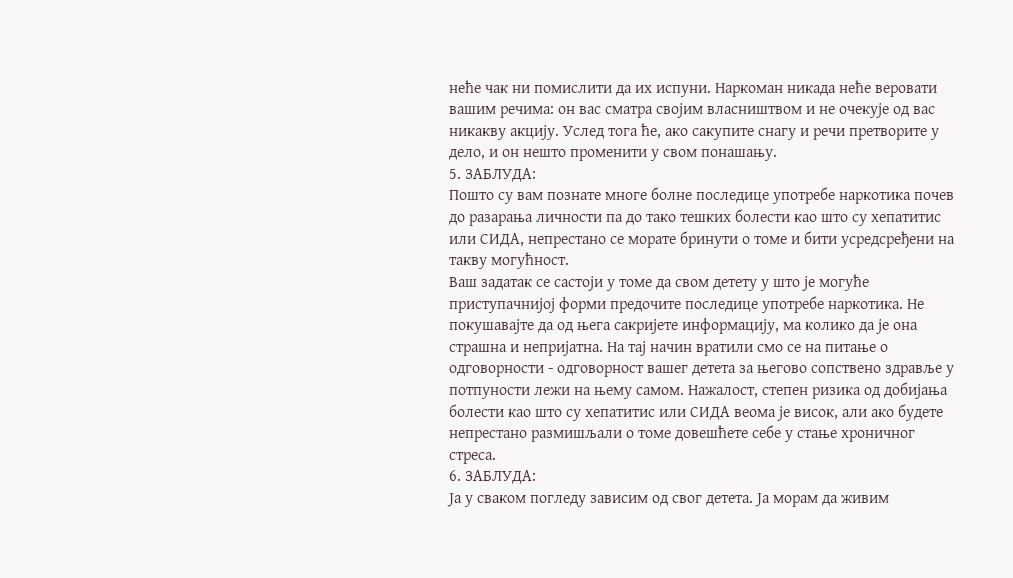неће чак ни помислити да их испуни. Наркоман никада неће веровати вашим речима: он вас сматра својим власништвом и не очекује од вас никакву акцију. Услед тога ће, ако сакупите снагу и речи претворите у дело, и он нешто променити у свом понашању.
5. ЗАБЛУДА:
Пошто су вам познате многе болне последице употребе наркотика почев до разарања личности па до тако тешких болести као што су хепатитис или СИДА, непрестано се морате бринути о томе и бити усредсређени на такву могућност.
Ваш задатак се састоји у томе да свом детету у што је могуће приступачнијој форми предочите последице употребе наркотика. Не покушавајте да од њега сакријете информацију, ма колико да је она страшна и непријатна. На тај начин вратили смо се на питање о одговорности - одговорност вашег детета за његово сопствено здравље у потпуности лежи на њему самом. Нажалост, степен ризика од добијања болести као што су хепатитис или СИДА веома је висок, али ако будете непрестано размишљали о томе довешћете себе у стање хроничног стреса.
6. ЗАБЛУДА:
Ја у сваком погледу зависим од свог детета. Ја морам да живим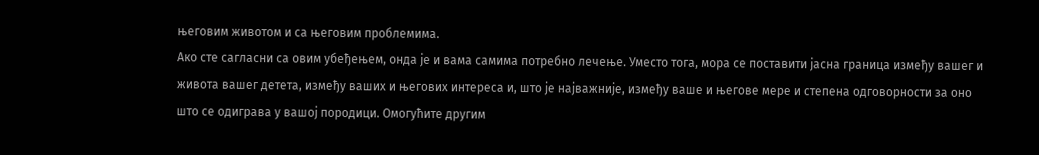његовим животом и са његовим проблемима.
Ако сте сагласни са овим убеђењем, онда је и вама самима потребно лечење. Уместо тога, мора се поставити јасна граница између вашег и живота вашег детета, између ваших и његових интереса и, што је најважније, између ваше и његове мере и степена одговорности за оно што се одиграва у вашој породици. Омогућите другим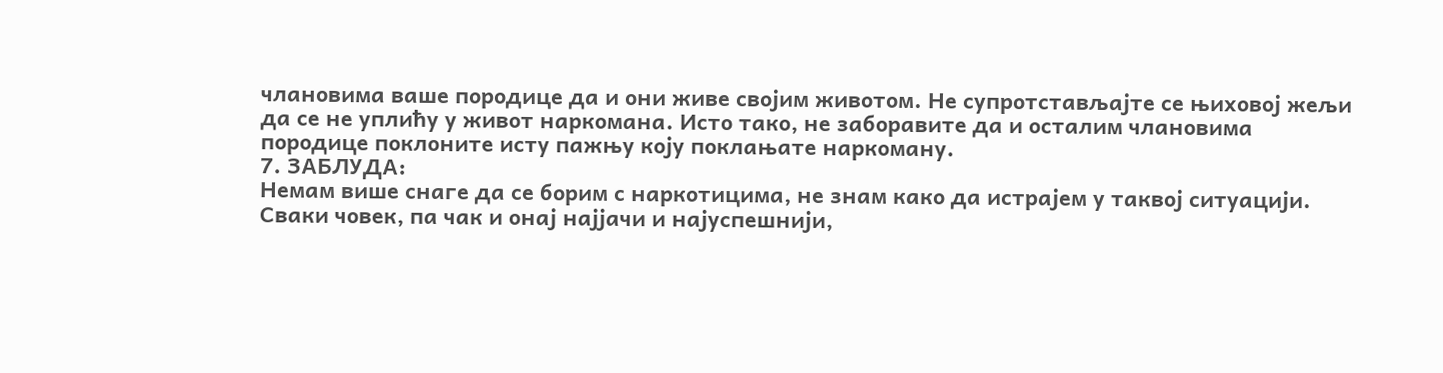члановима ваше породице да и они живе својим животом. Не супротстављајте се њиховој жељи да се не уплићу у живот наркомана. Исто тако, не заборавите да и осталим члановима породице поклоните исту пажњу коју поклањате наркоману.
7. ЗАБЛУДА:
Немам више снаге да се борим с наркотицима, не знам како да истрајем у таквој ситуацији.
Сваки човек, па чак и онај најјачи и најуспешнији,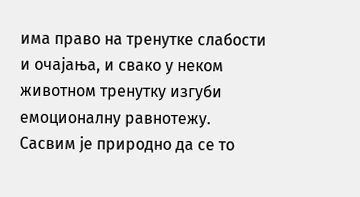има право на тренутке слабости и очајања, и свако у неком животном тренутку изгуби емоционалну равнотежу. Сасвим је природно да се то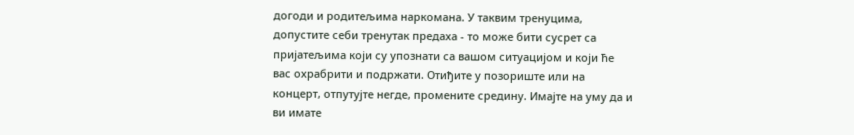догоди и родитељима наркомана. У таквим тренуцима, допустите себи тренутак предаха - то може бити сусрет са пријатељима који су упознати са вашом ситуацијом и који ће вас охрабрити и подржати. Отиђите у позориште или на концерт, отпутујте негде, промените средину. Имајте на уму да и ви имате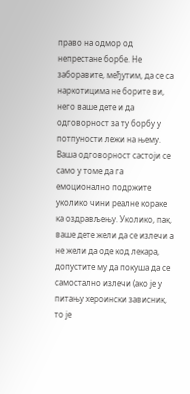право на одмор од непрестане борбе. Не заборавите, међутим, да се са наркотицима не борите ви, него ваше дете и да одговорност за ту борбу у потпуности лежи на њему. Ваша одговорност састоји се само у томе да га емоционално подржите уколико чини реалне кораке ка оздрављењу. Уколико, пак, ваше дете жели да се излечи а не жели да оде код лекара, допустите му да покуша да се самостално излечи (ако је у питању хероински зависник, то је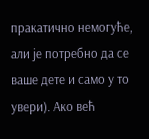пракатично немогуће, али је потребно да се ваше дете и само у то увери). Ако већ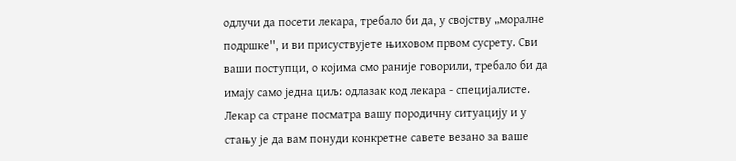одлучи да посети лекара, требало би да, у својству „моралне подршке'', и ви присуствујете њиховом првом сусрету. Сви ваши поступци, о којима смо раније говорили, требало би да имају само једна циљ: одлазак код лекара - специјалисте.
Лекар са стране посматра вашу породичну ситуацију и у стању је да вам понуди конкретне савете везано за ваше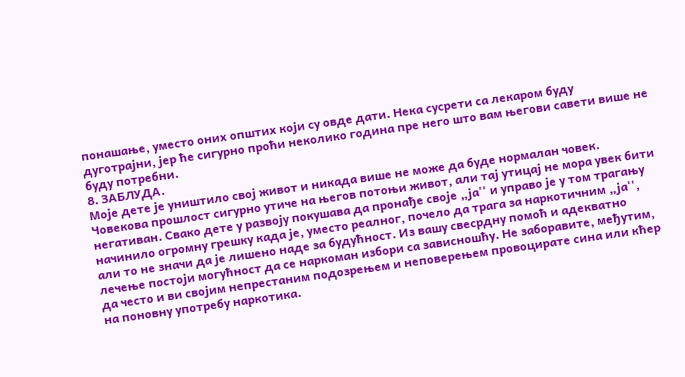понашање, уместо оних општих који су овде дати. Нека сусрети са лекаром буду дуготрајни, јер ће сигурно проћи неколико година пре него што вам његови савети више не буду потребни.
8. ЗАБЛУДА.
Моје дете је уништило свој живот и никада више не може да буде нормалан човек.
Човекова прошлост сигурно утиче на његов потоњи живот, али тај утицај не мора увек бити негативан. Свако дете у развоју покушава да пронађе своје „ја'' и управо је у том трагању начинило огромну грешку када је, уместо реалног, почело да трага за наркотичним „ја'', али то не значи да је лишено наде за будућност. Из вашу свесрдну помоћ и адекватно лечење постоји могућност да се наркоман избори са зависношћу. Не заборавите, међутим, да често и ви својим непрестаним подозрењем и неповерењем провоцирате сина или кћер на поновну употребу наркотика.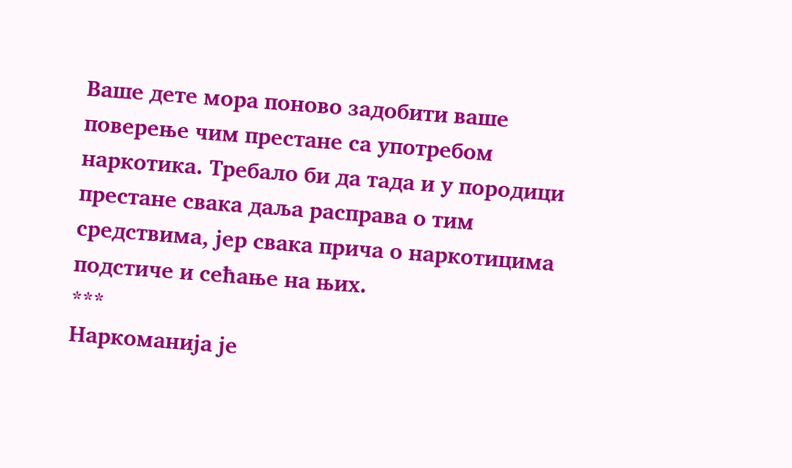Ваше дете мора поново задобити ваше поверење чим престане са употребом наркотика. Требало би да тада и у породици престане свака даља расправа о тим средствима, јер свака прича о наркотицима подстиче и сећање на њих.
***
Наркоманија је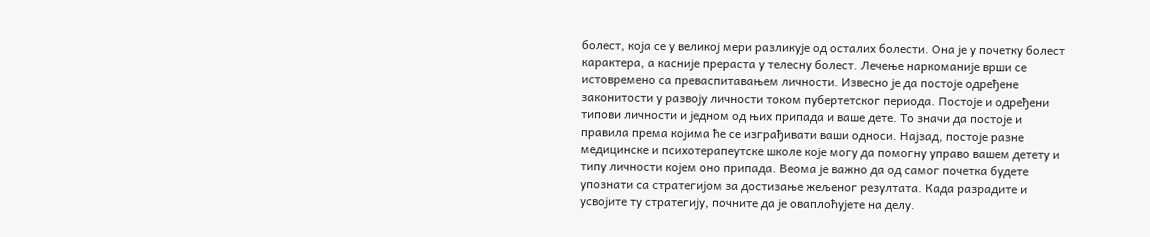болест, која се у великој мери разликује од осталих болести. Она је у почетку болест карактера, а касније прераста у телесну болест. Лечење наркоманије врши се истовремено са преваспитавањем личности. Извесно је да постоје одређене законитости у развоју личности током пубертетског периода. Постоје и одређени типови личности и једном од њих припада и ваше дете. То значи да постоје и правила према којима ће се изграђивати ваши односи. Најзад, постоје разне медицинске и психотерапеутске школе које могу да помогну управо вашем детету и типу личности којем оно припада. Веома је важно да од самог почетка будете упознати са стратегијом за достизање жељеног резултата. Када разрадите и усвојите ту стратегију, почните да је оваплоћујете на делу.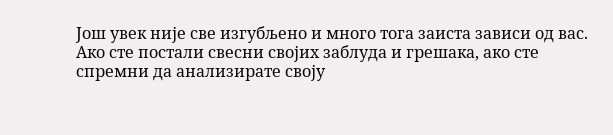Још увек није све изгубљено и много тога заиста зависи од вас. Ако сте постали свесни својих заблуда и грешака, ако сте спремни да анализирате своју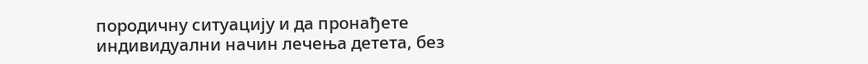породичну ситуацију и да пронађете индивидуални начин лечења детета, без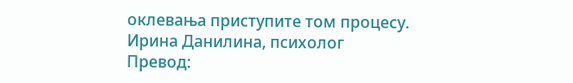оклевања приступите том процесу.
Ирина Данилина, психолог
Превод: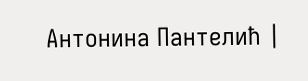Антонина Пантелић |